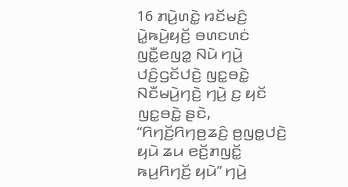16 ꤊꤣꤧ꤬ꤛꤢꤧ꤭ ꤙꤢꤩꤗꤢꤨ꤬ ꤣꤧ꤭ꤒꤣꤧ꤬ꤟꤢꤩ꤬ ꤋꤛꤢꤛꤢꤦ ꤜꤢꤪ꤭ꤕꤜꤤ꤭ ꤡꤣꤧ ꤚꤣꤧ꤬ ꤓꤢꤨ꤬ꤞꤢꤩꤓꤢꤧ꤬ ꤜꤢ꤭ꤋꤢꤧ꤭ ꤡꤢꤪꤗꤣꤧ꤬ꤚꤢꤧ꤬ ꤚꤣꤧ꤬ ꤢ꤬ ꤟꤢꤩ ꤜꤢ꤭ꤋꤢꤧ꤭ ꤔꤢꤧ, “ꤖꤚꤢꤩ꤬ꤖꤚꤥ꤬ꤘꤢꤨ꤬ ꤥ꤬ꤜꤥ꤭ꤓꤢꤧ꤬ ꤟꤣꤧ ꤘꤣ ꤕꤢꤩ꤬ꤊꤜꤢꤩ꤭ ꤒꤣ꤬ꤖꤚꤢꤩ꤬ ꤟꤣꤧ” ꤚꤣꤧ꤬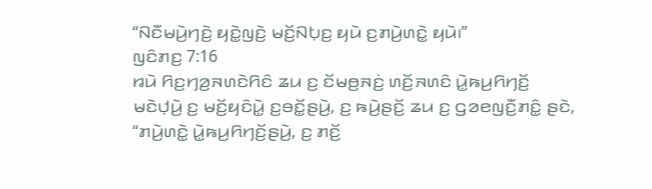“ꤡꤢꤪꤗꤣꤧ꤬ꤚꤢꤧ꤬ ꤟꤢꤧ꤭ꤜꤢꤧ꤬ ꤗꤢꤩ꤬ꤡꤝ꤫ꤢ꤬ ꤟꤣꤧ ꤢ꤬ꤊꤣꤧ꤬ꤛꤢꤧ꤭ ꤟꤣꤧ꤯”
ꤜꤢꤨꤊꤢ꤬ 7:16
ꤙꤣꤧ ꤖꤢ꤬ꤚꤤ꤬ꤏꤛꤢꤧꤖꤢꤨ ꤘꤣ ꤢ꤬ ꤢꤩꤗꤥ꤬ꤏꤢꤦ꤬ ꤛꤢꤩ꤬ꤏꤛꤢꤨ ꤣꤧ꤭ꤒꤣ꤬ꤖꤚꤢꤩ꤬ ꤗꤢꤧꤓ꤫ꤣꤧ꤬ ꤢ꤬ ꤗꤢꤩ꤬ꤟꤢꤨꤣꤧ꤭ ꤢ꤬ꤋꤢꤩ꤭ꤔꤣꤧ꤬, ꤢ꤬ ꤒꤣꤧ꤬ꤔꤢꤩ꤬ ꤘꤣ ꤢ꤬ ꤞꤤꤕꤜꤢꤪ꤬ꤊꤢꤨ꤭ ꤔꤢꤧ, “ꤊꤣꤧ꤬ꤛꤢꤧ꤭ ꤣꤧ꤭ꤒꤣ꤬ꤖꤚꤢꤩ꤬ꤔꤣꤧ꤬, ꤢ꤬ ꤊꤢꤩ꤬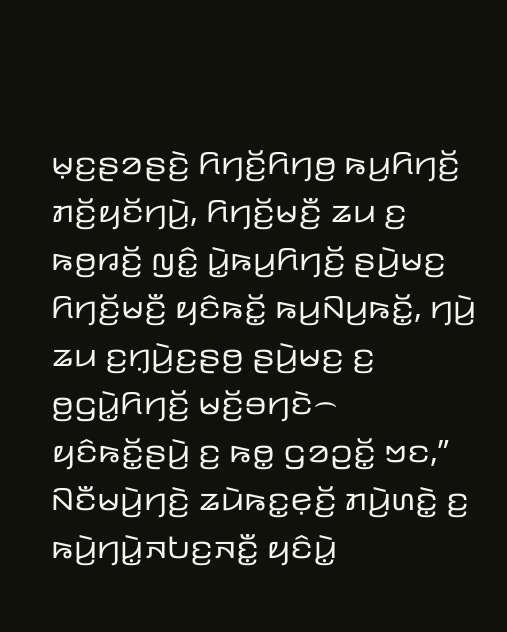ꤗ꤫ꤢ꤬ꤔꤤꤔꤢꤧ꤬ ꤖꤚꤢꤩ꤬ꤖꤚꤥ꤬ ꤒꤣ꤬ꤖꤚꤢꤩ꤬ ꤊꤢꤩ꤬ꤟꤢꤩꤚꤣꤧ꤬, ꤖꤚꤢꤩ꤬ꤗꤢꤪ꤬ ꤘꤣ ꤢ꤬ ꤒꤥ꤬ꤙꤢꤩ꤬ ꤜꤢꤨ꤭ ꤣꤧ꤭ꤒꤣ꤬ꤖꤚꤢꤩ꤬ ꤔꤣꤧ꤬ꤗꤢ꤬ ꤖꤚꤢꤩ꤬ꤗꤢꤪ꤬ ꤟꤢꤨꤒꤢꤩ꤭ ꤒꤣ꤬ꤡꤣ꤬ꤒꤢꤩ꤭, ꤚꤣꤧ꤬ ꤘꤣ ꤢ꤬ꤚ꤫ꤣꤧ꤬ꤢ꤬ꤔꤥ꤬ ꤔꤣꤧ꤬ꤗꤢ꤬ ꤢ꤬ ꤥ꤬ꤞꤣꤧ꤭ꤖꤚꤢꤩ꤬ ꤗꤢꤩ꤬ꤋꤚꤢꤧ꤮ ꤟꤢꤨꤒꤢꤩ꤭ꤔꤣꤧ꤬ ꤢ꤬ ꤒꤥ꤭ ꤞꤤꤑꤢꤩ꤭ ꤠꤢ,”
ꤡꤢꤪꤗꤣꤧ꤬ꤚꤢꤧ꤬ ꤘꤣꤧꤒꤢ꤭ꤕ꤫ꤢꤩ꤬ ꤊꤣꤧ꤬ꤛꤢꤧ꤭ ꤢ꤬ ꤒꤣꤧ꤬ꤚꤣꤧ꤭ꤏꤝꤢ꤬ꤏꤢꤪ꤭ ꤟꤢꤨꤣꤧ꤭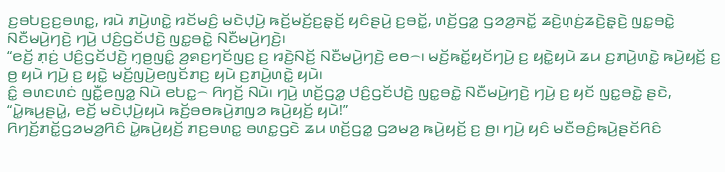ꤢ꤬ꤋꤝꤢ꤬ꤢ꤬ꤋꤛꤢ꤭, ꤙꤣꤧ ꤊꤣꤧ꤬ꤛꤢꤧ꤭ ꤙꤢꤩꤗꤢꤨ꤬ ꤗꤢꤧꤓ꤫ꤣꤧ꤬ ꤒꤢꤩ꤬ꤗꤢꤩ꤬ꤢ꤬ꤔ꤫ꤢꤩ꤬ ꤟꤢꤨꤔꤣꤧ꤬ ꤢ꤬ꤋꤢꤩ꤭, ꤛꤢꤩ꤬ꤞꤤ꤭ ꤞꤤꤤ꤬ꤏꤢꤩ꤭ ꤘꤢꤧ꤬ꤛ꤫ꤢꤦ꤬ꤘꤢꤧ꤬ꤔ꤫ꤢꤧ꤬ ꤜꤢ꤭ꤋꤢꤧ꤭ ꤡꤢꤪꤗꤣꤧ꤬ꤚꤢꤧ꤬ ꤚꤣꤧ꤬ ꤓꤢꤨ꤬ꤞꤢꤩꤓꤢꤧ꤬ ꤜꤢ꤭ꤋꤢꤧ꤭ ꤡꤢꤪꤗꤣꤧ꤬ꤚꤢꤧ꤬꤯
“ꤕꤢꤩ꤬ ꤊ꤫ꤢꤦ꤬ ꤓꤢꤨ꤬ꤞꤢꤩꤓꤢꤧ꤬ ꤚ꤫ꤥ꤬ꤜꤢꤨ꤭ ꤤ꤬ꤎꤢ꤬ꤚꤢꤩꤜꤢ꤬ ꤢ꤬ ꤙꤢꤧ꤬ꤡꤢꤩ꤬ ꤡꤢꤪꤗꤣꤧ꤬ꤚꤢꤧ꤬ ꤕꤥ꤮꤯ ꤗꤢꤩ꤬ꤒꤢꤩ꤭ꤟꤢꤩꤚꤣꤧ꤬ ꤢ꤬ ꤟꤢꤧ꤭ꤟꤣꤧ ꤘꤣ ꤢ꤬ꤊꤣꤧ꤬ꤛꤢꤧ꤭ ꤒꤣꤧ꤬ꤟꤢꤩ꤬ ꤢ꤬ ꤥ꤬ ꤟꤣꤧ ꤚꤣꤧ꤬ ꤢ꤬ ꤟꤢꤧ꤭ ꤗꤢꤩ꤬ꤜꤣꤧ꤬ꤕꤜꤢꤩꤊꤢ꤬ ꤟꤣꤧ ꤢ꤬ꤊꤣꤧ꤬ꤛꤢꤧ꤭ ꤟꤣꤧ꤯
ꤢꤨ꤭ ꤋꤛꤢꤛꤢꤦ ꤜꤢꤪ꤭ꤕꤜꤤ꤭ ꤡꤣꤧ ꤕꤝꤢ꤭꤮ ꤖꤚꤢꤩ꤬ ꤡꤣꤧ꤯ ꤚꤣꤧ꤬ ꤛꤢꤩ꤬ꤞꤤ꤭ ꤓꤢꤨ꤬ꤞꤢꤩꤓꤢꤧ꤬ ꤜꤢ꤭ꤋꤢꤧ꤭ ꤡꤢꤪꤗꤣꤧ꤬ꤚꤢꤧ꤬ ꤚꤣꤧ꤬ ꤢ꤬ ꤟꤢꤩ ꤜꤢ꤭ꤋꤢꤧ꤭ ꤔꤢꤧ, “ꤣꤧ꤭ꤒꤣ꤬ꤔꤣꤧ꤭, ꤕꤢꤩ꤬ ꤗꤢꤧꤓ꤫ꤣꤧ꤬ꤟꤣꤧ ꤒꤢꤩ꤬ꤋꤥꤒꤣꤧ꤬ꤊꤜꤤ ꤒꤣꤧ꤬ꤟꤢꤩ꤬ ꤟꤣꤧ!”
ꤖꤚꤢꤩ꤬ꤊꤢꤩ꤭ꤞꤤꤗꤤ꤬ꤖꤢꤨ ꤣꤧ꤭ꤒꤣꤧ꤬ꤟꤢꤩ꤬ ꤊꤢ꤬ꤋꤛꤢ꤭ ꤋꤛꤢ꤭ꤞꤢꤧ ꤘꤣ ꤛꤢꤩ꤬ꤞꤤ꤭ ꤞꤤꤗꤤ꤬ ꤒꤣꤧ꤬ꤟꤢꤩ꤬ ꤢ꤬ ꤥ꤬꤯ ꤚꤣꤧ꤬ ꤟꤢꤨ ꤗꤢꤪꤋꤢꤨ꤬ꤒꤣꤧ꤬ꤔꤢꤩꤖꤢꤨ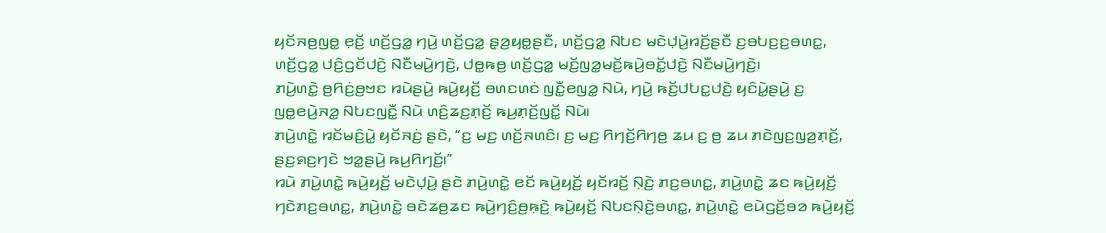ꤟꤢꤩꤏꤥ꤬ꤜꤥ꤭ ꤕ꤫ꤢꤩ꤬ ꤛꤢꤩ꤬ꤞꤤ꤭ ꤚꤣꤧ꤬ ꤛꤢꤩ꤬ꤞꤤ꤭ ꤔ꤫ꤤ꤬ꤟꤥ꤭ꤔꤢꤪ, ꤛꤢꤩ꤬ꤞꤤ꤭ ꤡꤝꤢ ꤗꤢꤧꤓ꤫ꤣꤧ꤬ꤙꤢꤩ꤬ꤔꤢꤪ ꤢ꤬ꤋꤝꤢ꤬ꤢ꤬ꤋꤛꤢ꤭, ꤛꤢꤩ꤬ꤞꤤ꤭ ꤓꤢꤨ꤬ꤞꤢꤩꤓꤢꤧ꤬ ꤡꤢꤪꤗꤣꤧ꤬ꤚꤢꤧ꤬, ꤓꤥ꤭ꤒꤥ꤬ ꤛꤢꤩ꤬ꤞꤤ꤭ ꤗꤢꤩ꤬ꤜꤤ꤭ꤗꤢꤩ꤬ꤒꤣꤧ꤬ꤋꤢꤩ꤭ꤓꤢꤧ꤬ ꤡꤢꤪꤗꤣꤧ꤬ꤚꤢꤧ꤬꤯
ꤊꤣꤧ꤬ꤛꤢꤧ꤭ ꤥ꤬ꤖꤢꤦ꤬ꤥ꤬ꤠꤢ ꤙꤣꤧꤔꤣꤧ꤬ ꤒꤣꤧ꤬ꤟꤢꤩ꤬ ꤋꤛꤢꤛꤢꤦ ꤜꤢꤪ꤭ꤕꤜꤤ꤭ ꤡꤣꤧ, ꤚꤣꤧ꤬ ꤒꤢꤩ꤬ꤓꤝꤢ꤭ꤓꤢꤧ꤬ ꤟꤢꤨꤣꤧ꤭ꤔꤣꤧ꤬ ꤢ꤬ ꤜꤥ꤭ꤕꤣꤧ꤬ꤏꤤ꤭ ꤡꤝꤢꤜꤢꤪ꤭ ꤡꤣꤧ ꤛꤢꤨ꤬ꤘꤢ꤬ꤊ꤫ꤢꤩ꤬ ꤒꤣ꤬ꤊ꤫ꤢꤩ꤬ꤜꤢꤩ꤭ ꤡꤣꤧ꤯
ꤊꤣꤧ꤬ꤛꤢꤧ꤭ ꤙꤢꤩꤗꤢꤨ꤬ꤣꤧ꤭ ꤟꤢꤩꤏꤢꤦ꤬ ꤔꤢꤧ, “ꤢ꤬ ꤗꤢ꤬ ꤛꤢꤩ꤬ꤏꤛꤢꤨ꤯ ꤢ꤬ ꤗꤢ꤬ ꤖꤚꤢꤩ꤬ꤖꤚꤥ꤬ ꤘꤣ ꤢ꤬ ꤥ꤬ ꤘꤣ ꤊꤢꤧꤜꤢ꤬ꤜꤤ꤬ꤊ꤫ꤢꤩ꤬, ꤔꤢ꤬ꤎꤢ꤬ꤚꤢꤧ ꤠꤤ꤭ꤔꤣꤧ꤬ ꤒꤣ꤬ꤖꤚꤢꤩ꤬꤯”
ꤙꤣꤧ ꤊꤣꤧ꤬ꤛꤢꤧ꤭ ꤒꤣꤧ꤬ꤟꤢꤩ꤬ ꤗꤢꤧꤓ꤫ꤣꤧ꤬ ꤔꤢꤧ ꤊꤣꤧ꤬ꤛꤢꤧ꤭ ꤕꤢꤩ ꤒꤣꤧ꤬ꤟꤢꤩ꤬ ꤟꤢꤩꤙꤢꤩ꤬ ꤡ꤫ꤢꤧ꤬ ꤊꤢ꤬ꤋꤛꤢ꤭, ꤊꤣꤧ꤬ꤛꤢꤧ꤭ ꤘꤢ ꤒꤣꤧ꤬ꤟꤢꤩ꤬ ꤚꤢꤧꤊꤢ꤬ꤋꤛꤢ꤭, ꤊꤣꤧ꤬ꤛꤢꤧ꤭ ꤋꤢꤧꤘꤥ꤬ꤘꤢ ꤒꤣꤧ꤬ꤚꤢꤨ꤬ꤥ꤬ꤒ꤫ꤢꤧ꤬ ꤒꤣꤧ꤬ꤟꤢꤩ꤬ ꤡꤝꤢꤡ꤫ꤢꤧ꤬ꤋꤛꤢ꤭, ꤊꤣꤧ꤬ꤛꤢꤧ꤭ ꤕꤣꤧꤞꤢꤩ꤬ꤋꤤ ꤒꤣꤧ꤬ꤟꤢꤩ꤬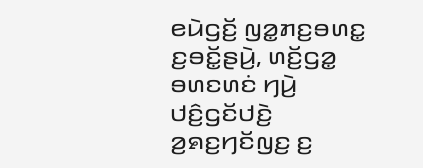ꤕꤣꤧꤞꤢꤩ꤬ ꤜꤤ꤭ꤊꤢ꤬ꤋꤛꤢ꤭ ꤢ꤬ꤋꤢꤩ꤭ꤔꤣꤧ꤬, ꤛꤢꤩ꤬ꤞꤤ꤭ ꤋꤛꤢꤛꤢꤦ ꤚꤣꤧ꤬ ꤓꤢꤨ꤬ꤞꤢꤩꤓꤢꤧ꤬ ꤤ꤬ꤎꤢ꤬ꤚꤢꤩꤜꤢ꤬ ꤢ꤬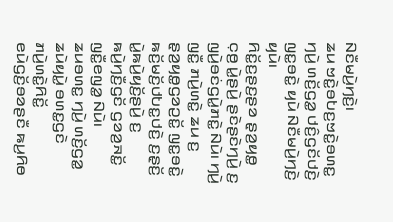ꤡꤢꤪꤗꤣꤧ꤬ꤚꤢꤧ꤬꤯
ꤘꤣ ꤠꤢꤧ꤭ꤋꤝꤢ꤬ꤠꤢꤧ꤭ꤋꤛꤢ꤭ ꤚꤣꤧ꤬ ꤛꤢꤩ꤬ꤞꤤ꤭ ꤓꤢꤨ꤬ꤞꤢꤩꤓꤢꤧ꤬ ꤜꤢ꤭ꤋꤢꤧ꤭ ꤟꤣꤧ ꤡꤢꤪꤗꤣꤧ꤬ꤚꤢꤧ꤬ ꤟꤣꤧ꤯
ꤖꤢꤩ꤭ꤢ꤬ꤔꤢ꤬ꤔꤤ ꤔ꤫ꤤ꤬ꤟꤥ꤭ ꤍ꤫ꤥ꤬ ꤣꤧ꤭ꤔꤣꤧ꤬ ꤔꤢꤧꤔꤢꤧꤚꤣꤧ꤬ ꤢ꤬ ꤜꤣꤧ꤬ꤋꤢꤦꤞꤣꤧ꤭ꤊꤢꤧ꤭ ꤡꤣꤧ꤯ ꤚꤣꤧ꤬ ꤜꤢꤪ꤭ ꤊꤣꤧ꤬ꤛꤢꤧ꤭ ꤘꤣ ꤢ꤬ ꤔ꤫ꤤ꤬ꤟꤥ꤭ꤞꤤꤑꤢꤩ꤭ ꤜꤢ꤭ꤋꤢꤧ꤭ ꤒꤢꤩ꤬ꤗꤢꤩ꤬ꤓꤝꤢ꤭ꤓꤢꤧ꤬ ꤢ꤬ꤔ꤫ꤢꤩ꤬ ꤣꤧ꤭ꤒꤣꤧ꤬ꤟꤢꤩ꤬ꤔꤣꤧ꤬ ꤢ꤬ ꤒꤣꤧ꤬ꤚꤢꤪ꤬ꤞꤢꤩ ꤞꤤꤤ꤬ꤏꤢꤩ꤭ ꤜꤢꤪ꤭ꤕꤜꤤ꤭ ꤡꤣꤧ꤯
ꤘꤣꤋꤛꤢ꤭ ꤚꤣꤧ꤬ ꤛꤢꤩ꤬ꤞꤤ꤭ ꤘꤣꤧꤟꤣꤧ꤭ ꤋꤛꤢ꤭ꤞꤢꤧ ꤊꤣꤧ꤬ꤛꤢꤧ꤭ꤖꤢꤩ꤭ ꤕꤣꤧꤞꤢꤩ꤬ꤋꤤꤔꤢꤪ ꤒꤣ꤬ꤖꤥ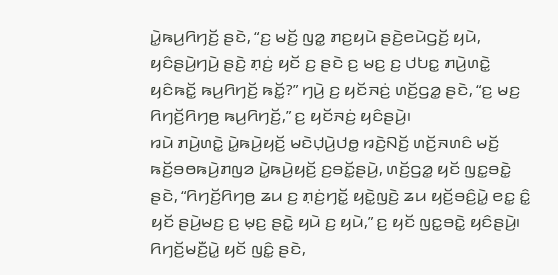ꤣꤧ꤭ꤒꤣ꤬ꤖꤚꤢꤩ꤬ ꤔꤢꤧ, “ꤢ꤬ ꤗꤢꤩ꤬ ꤜꤤ꤭ ꤊꤢ꤬ꤟꤣꤧ ꤔꤢꤧ꤬ꤕꤣꤧꤞꤢꤩ꤬ ꤟꤣꤧ, ꤟꤢꤨꤔꤣꤧ꤬ꤚꤣꤧ꤬ ꤔꤢꤧ꤬ ꤊ꤫ꤢꤦ꤬ ꤟꤢꤩ ꤢ꤬ ꤔꤢꤧ ꤢ꤬ ꤗꤢ꤬ ꤢ꤬ ꤓꤝꤢ꤭ ꤊꤣꤧ꤬ꤛꤢꤧ꤭ ꤟꤢꤨꤒꤢꤩ꤭ ꤒꤣ꤬ꤖꤚꤢꤩ꤬ ꤒꤢꤩ꤭?” ꤚꤣꤧ꤬ ꤢ꤬ ꤟꤢꤩꤏꤢꤦ꤬ ꤛꤢꤩ꤬ꤞꤤ꤭ ꤔꤢꤧ, “ꤢ꤬ ꤗꤢ꤬ ꤖꤚꤢꤩ꤬ꤖꤚꤥ꤬ ꤒꤣ꤬ꤖꤚꤢꤩ꤬,” ꤢ꤬ ꤟꤢꤩꤏꤢꤦ꤬ ꤟꤢꤨꤔꤣꤧ꤬꤯
ꤙꤣꤧ ꤊꤣꤧ꤬ꤛꤢꤧ꤭ ꤣꤧ꤭ꤒꤣꤧ꤬ꤟꤢꤩ꤬ ꤗꤢꤧꤓ꤫ꤣꤧ꤬ꤓꤥ꤭ ꤙꤢꤧ꤬ꤡꤢꤩ꤬ ꤛꤢꤩ꤬ꤏꤛꤢꤨ ꤗꤢꤩ꤬ ꤒꤢꤩ꤬ꤋꤥꤒꤣꤧ꤬ꤊꤜꤤ ꤣꤧ꤭ꤒꤣꤧ꤬ꤟꤢꤩ꤬ ꤢ꤬ꤋꤢꤩ꤭ꤔꤣꤧ꤬, ꤛꤢꤩ꤬ꤞꤤ꤭ ꤟꤢꤩ ꤜꤢ꤭ꤋꤢꤧ꤭ ꤔꤢꤧ, “ꤖꤚꤢꤩ꤬ꤖꤚꤥ꤬ ꤘꤣ ꤢ꤬ ꤊ꤫ꤢꤦ꤬ꤚꤢꤩ꤭ ꤟꤢꤧ꤭ꤜꤢꤧ꤬ ꤘꤣ ꤟꤢꤩ꤬ꤋꤢꤨ꤬ꤣꤧ꤭ ꤕꤢ꤭ ꤢꤨ꤭ ꤟꤢꤩ ꤔꤣꤧ꤬ꤗꤢ꤬ ꤢ꤬ ꤗ꤫ꤢ꤬ ꤔꤢꤧ꤭ ꤟꤣꤧ ꤢ꤬ ꤟꤣꤧ,” ꤢ꤬ ꤟꤢꤩ ꤜꤢ꤭ꤋꤢꤧ꤭ ꤟꤢꤨꤔꤣꤧ꤬꤯
ꤖꤚꤢꤩ꤬ꤗꤢꤪ꤬ꤣꤧ꤭ ꤟꤢꤩ ꤜꤢꤨ꤭ ꤔꤢꤧ,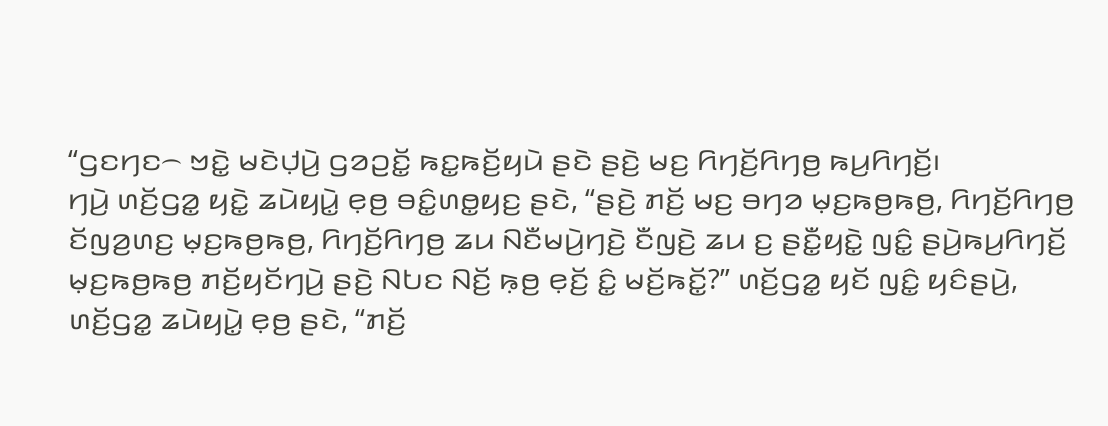“ꤞꤢꤚꤢ꤮ ꤠꤢꤧ꤭ ꤗꤢꤧꤓ꤫ꤣꤧ꤬ ꤞꤤꤑꤢꤩ꤭ ꤒꤢ꤭ꤒꤢꤩ꤬ꤟꤣꤧ ꤔꤢꤧ ꤔꤢꤧ꤬ ꤗꤢ꤬ ꤖꤚꤢꤩ꤬ꤖꤚꤥ꤬ ꤒꤣ꤬ꤖꤚꤢꤩ꤬꤯
ꤚꤣꤧ꤬ ꤛꤢꤩ꤬ꤞꤤ꤭ ꤟꤢꤧ꤭ ꤘꤣꤧꤟꤣꤧ꤭ ꤕ꤫ꤥ꤬ ꤋꤢꤨ꤭ꤛꤥ꤭ꤟꤢ꤬ ꤔꤢꤧ, “ꤔꤢꤧ꤬ ꤊꤢꤩ꤬ ꤗꤢ꤬ ꤋꤚꤤ ꤗ꤫ꤢ꤬ꤒꤥ꤬ꤒꤥ꤬, ꤖꤚꤢꤩ꤬ꤖꤚꤥ꤬ ꤢꤩꤜꤤ꤬ꤛꤢ꤬ ꤗ꤫ꤢ꤬ꤒꤥ꤬ꤒꤥ꤬, ꤖꤚꤢꤩ꤬ꤖꤚꤥ꤬ ꤘꤣ ꤡꤢꤪꤗꤣꤧ꤬ꤚꤢꤧ꤬ ꤢꤪꤜꤢꤧ꤬ ꤘꤣ ꤢ꤬ ꤔꤢꤪ꤭ꤟꤢꤧ꤭ ꤜꤢꤨ꤭ ꤔꤣꤧ꤬ꤒꤣ꤬ꤖꤚꤢꤩ꤬ ꤗ꤫ꤢ꤬ꤒꤥ꤬ꤒꤥ꤬ ꤊꤢꤩ꤬ꤟꤢꤩꤚꤣꤧ꤬ ꤔꤢꤧ꤬ ꤡꤝꤢ ꤡꤢꤩ꤬ ꤒ꤫ꤥ꤬ ꤕ꤫ꤢꤩ꤬ ꤢꤨ꤭ ꤗꤢꤩ꤬ꤒꤢꤩ꤭?” ꤛꤢꤩ꤬ꤞꤤ꤭ ꤟꤢꤩ ꤜꤢꤨ꤭ ꤟꤢꤨꤔꤣꤧ꤬,
ꤛꤢꤩ꤬ꤞꤤ꤭ ꤘꤣꤧꤟꤣꤧ꤭ ꤕ꤫ꤥ꤬ ꤔꤢꤧ, “ꤊꤢꤩ꤬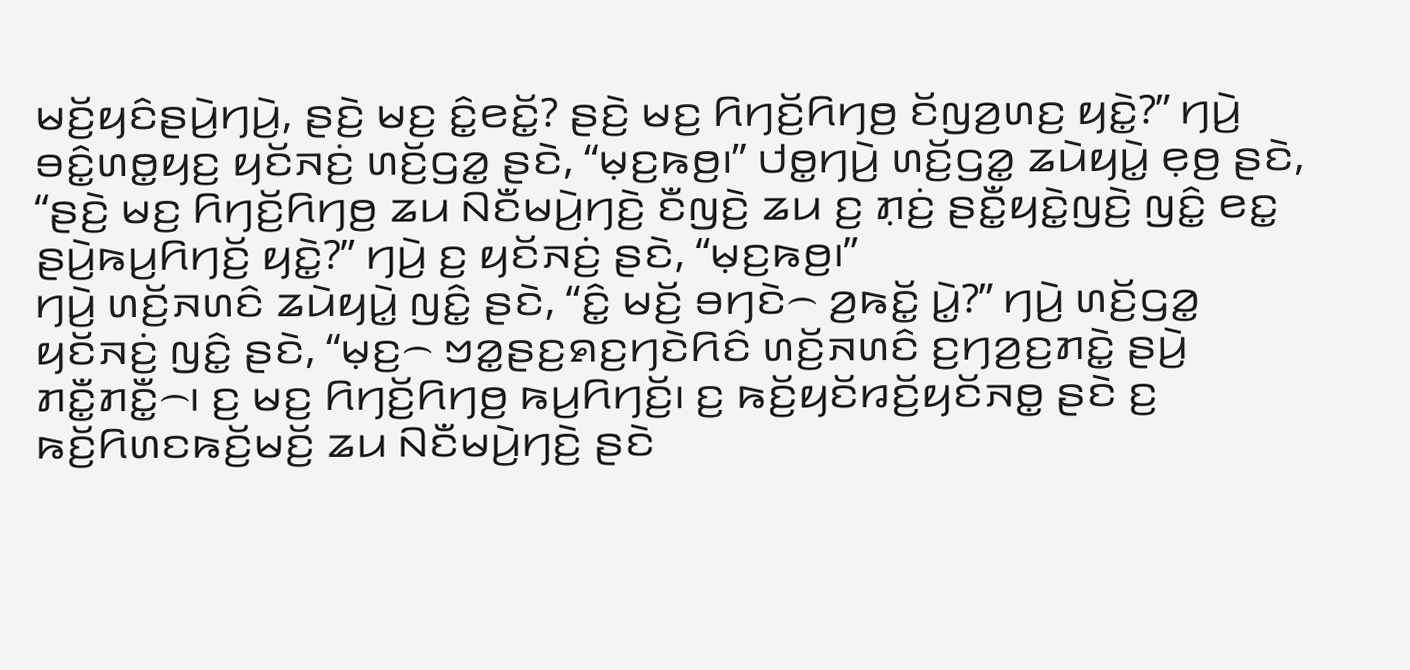ꤗꤢꤩ꤬ꤟꤢꤨꤔꤣꤧ꤬ꤚꤣꤧ꤬, ꤔꤢꤧ꤬ ꤗꤢ꤬ ꤢꤨ꤭ꤕꤢꤩ꤭? ꤔꤢꤧ꤬ ꤗꤢ꤬ ꤖꤚꤢꤩ꤬ꤖꤚꤥ꤬ ꤢꤩꤜꤤ꤬ꤛꤢ꤬ ꤟꤢꤧ꤭?” ꤚꤣꤧ꤬ ꤋꤢꤨ꤭ꤛꤥ꤭ꤟꤢ꤬ ꤟꤢꤩꤏꤢꤦ꤬ ꤛꤢꤩ꤬ꤞꤤ꤭ ꤔꤢꤧ, “ꤗ꤫ꤢ꤬ꤒꤥ꤬꤯” ꤓꤥ꤭ꤚꤣꤧ꤬ ꤛꤢꤩ꤬ꤞꤤ꤭ ꤘꤣꤧꤟꤣꤧ꤭ ꤕ꤫ꤥ꤬ ꤔꤢꤧ, “ꤔꤢꤧ꤬ ꤗꤢ꤬ ꤖꤚꤢꤩ꤬ꤖꤚꤥ꤬ ꤘꤣ ꤡꤢꤪꤗꤣꤧ꤬ꤚꤢꤧ꤬ ꤢꤪꤜꤢꤧ꤬ ꤘꤣ ꤢ꤬ ꤊ꤫ꤢꤦ꤬ ꤔꤢꤪ꤭ꤟꤢꤧ꤭ꤜꤢꤧ꤬ ꤜꤢꤨ꤭ ꤕꤢ꤭ ꤔꤣꤧ꤬ꤒꤣ꤬ꤖꤚꤢꤩ꤬ ꤟꤢꤧ꤭?” ꤚꤣꤧ꤬ ꤢ꤬ ꤟꤢꤩꤏꤢꤦ꤬ ꤔꤢꤧ, “ꤗ꤫ꤢ꤬ꤒꤥ꤬꤯”
ꤚꤣꤧ꤬ ꤛꤢꤩ꤬ꤏꤛꤢꤨ ꤘꤣꤧꤟꤣꤧ꤭ ꤜꤢꤨ꤭ ꤔꤢꤧ, “ꤢꤨ꤭ ꤗꤢꤩ꤬ ꤋꤚꤢꤧ꤮ ꤤ꤬ꤒꤢꤩ꤭ ꤣꤧ꤭?” ꤚꤣꤧ꤬ ꤛꤢꤩ꤬ꤞꤤ꤭ ꤟꤢꤩꤏꤢꤦ꤬ ꤜꤢꤨ꤭ ꤔꤢꤧ, “ꤗ꤫ꤢ꤬꤮ ꤠꤤ꤭ꤔꤢ꤬ꤎꤢ꤬ꤚꤢꤧꤖꤢꤨ ꤛꤢꤩ꤬ꤏꤛꤢꤨ ꤢ꤬ꤚꤤ꤬ꤢ꤬ꤊꤢꤧ꤭ ꤔꤣꤧ꤬ ꤊꤢꤪ꤭ꤊꤢꤪ꤭꤮꤯ ꤢ꤬ ꤗꤢ꤬ ꤖꤚꤢꤩ꤬ꤖꤚꤥ꤬ ꤒꤣ꤬ꤖꤚꤢꤩ꤬꤯ ꤢ꤬ ꤒꤢꤩ꤬ꤟꤢꤩꤙꤢꤩ꤬ꤟꤢꤩꤏꤥ꤭ ꤔꤢꤧ ꤢ꤬ ꤒꤢꤩ꤬ꤖꤛꤢꤒꤢꤩ꤬ꤗꤢꤩ꤬ ꤘꤣ ꤡꤢꤪꤗꤣꤧ꤬ꤚꤢꤧ꤬ ꤔꤢꤧ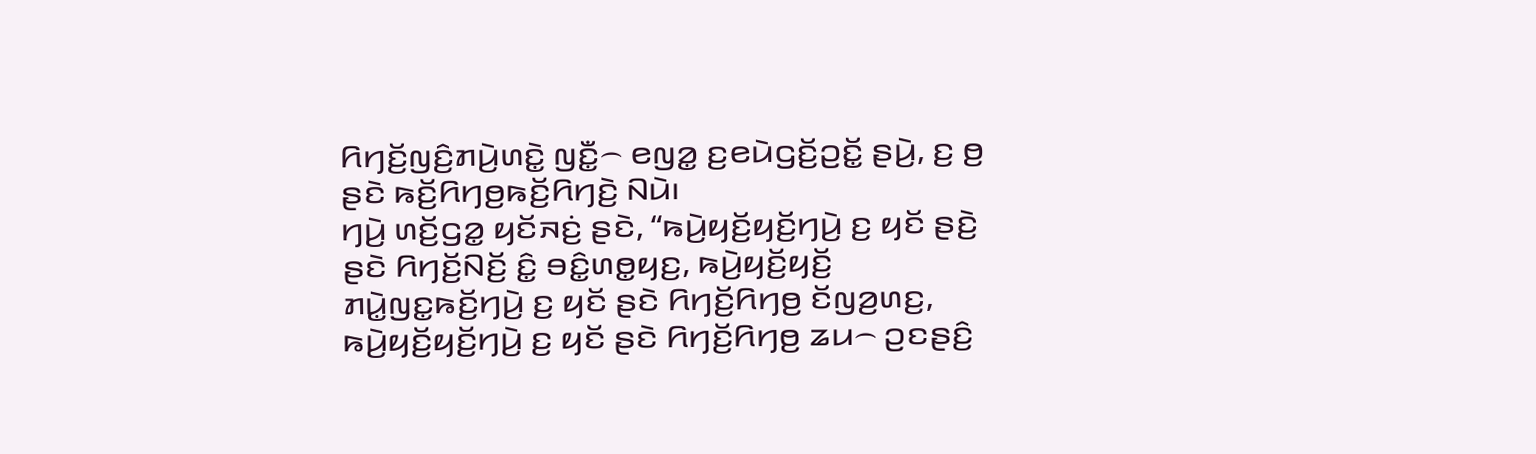ꤖꤚꤢꤩ꤬ꤜꤢꤨ꤬ꤊꤣꤧ꤬ꤛꤢꤧ꤭ ꤜꤢꤪ꤭꤮ ꤕꤜꤤ꤭ ꤢ꤬ꤕꤣꤧꤞꤢꤩ꤬ꤑꤢꤩ꤭ ꤔꤣꤧ꤬, ꤢ꤬ ꤥ꤬ ꤔꤢꤧ ꤒꤢꤩ꤬ꤖꤚꤥ꤬ꤒꤢꤩ꤬ꤖꤚꤢꤧ꤬ ꤡꤣꤧ꤯
ꤚꤣꤧ꤬ ꤛꤢꤩ꤬ꤞꤤ꤭ ꤟꤢꤩꤏꤢꤦ꤬ ꤔꤢꤧ, “ꤒꤣꤧ꤬ꤟꤢꤩ꤬ꤟꤢꤩ꤬ꤚꤣꤧ꤬ ꤢ꤬ ꤟꤢꤩ ꤔꤢꤧ꤬ ꤔꤢꤧ ꤖꤚꤢꤩ꤬ꤡꤢꤩ꤬ ꤢꤨ꤭ ꤋꤢꤨ꤭ꤛꤥ꤭ꤟꤢ꤬, ꤒꤣꤧ꤬ꤟꤢꤩ꤬ꤟꤢꤩ꤬ ꤊꤣꤧ꤭ꤜꤢ꤭ꤒꤢꤩ꤬ꤚꤣꤧ꤬ ꤢ꤬ ꤟꤢꤩ ꤔꤢꤧ ꤖꤚꤢꤩ꤬ꤖꤚꤥ꤬ ꤢꤩꤜꤤ꤬ꤛꤢ꤬, ꤒꤣꤧ꤬ꤟꤢꤩ꤬ꤟꤢꤩ꤬ꤚꤣꤧ꤬ ꤢ꤬ ꤟꤢꤩ ꤔꤢꤧ ꤖꤚꤢꤩ꤬ꤖꤚꤥ꤬ ꤘꤣ꤮ ꤑꤢꤔꤢꤨ꤬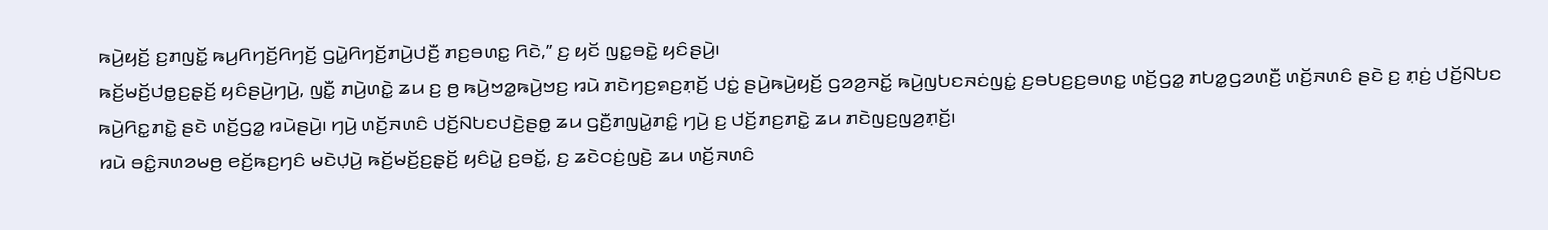ꤒꤣꤧ꤬ꤟꤢꤩ꤬ ꤢ꤬ꤊꤜꤢꤩ꤭ ꤒꤣ꤬ꤖꤚꤢꤩ꤬ꤖꤚꤢꤩ꤬ ꤞꤣꤧ꤭ꤖꤚꤢꤩ꤬ꤊꤣꤧ꤬ꤓꤢꤪ꤬ ꤊꤢ꤬ꤋꤛꤢ꤭ ꤖꤢꤧ,” ꤢ꤬ ꤟꤢꤩ ꤜꤢ꤭ꤋꤢꤧ꤭ ꤟꤢꤨꤔꤣꤧ꤬꤯
ꤒꤢꤩ꤬ꤗꤢꤩ꤬ꤓꤥ꤭ꤢ꤬ꤔ꤫ꤢꤩ꤬ ꤟꤢꤨꤔꤣꤧ꤬ꤚꤣꤧ꤬, ꤜꤢꤪ꤭ ꤊꤣꤧ꤬ꤛꤢꤧ꤭ ꤘꤣ ꤢ꤬ ꤥ꤬ ꤒꤣꤧ꤬ꤠꤤ꤭ꤒꤣꤧ꤬ꤠꤢ꤬ ꤙꤣꤧ ꤊꤢꤧꤚꤢ꤬ꤎꤢ꤬ꤊ꤫ꤢꤩ꤬ ꤓꤢꤦ꤭ ꤔꤣꤧ꤬ꤒꤣꤧ꤬ꤟꤢꤩ꤬ ꤞꤤꤤ꤬ꤏꤢꤩ꤭ ꤒꤣꤧ꤬ꤜꤝꤢꤏꤢꤦꤜꤢꤦ꤭ ꤢ꤬ꤋꤝꤢ꤬ꤢ꤬ꤋꤛꤢ꤭ ꤛꤢꤩ꤬ꤞꤤ꤭ ꤊꤝꤤ꤭ꤞꤤꤛꤢꤪ꤬ ꤛꤢꤩ꤬ꤏꤛꤢꤨ ꤔꤢꤧ ꤢ꤬ ꤊ꤫ꤢꤦ꤬ ꤓꤢꤩ꤬ꤡꤝꤢ ꤒꤣꤧ꤬ꤖꤢ꤭ꤊꤢꤧ꤭ ꤔꤢꤧ ꤛꤢꤩ꤬ꤞꤤ꤭ ꤙꤣꤧꤔꤣꤧ꤬꤯ ꤚꤣꤧ꤬ ꤛꤢꤩ꤬ꤏꤛꤢꤨ ꤓꤢꤩ꤬ꤡꤝꤢꤓꤢꤧ꤬ꤔꤥ꤭ ꤘꤣ ꤞꤢꤪ꤬ꤊꤜꤣꤧ꤭ꤊꤢꤨ꤭ ꤚꤣꤧ꤬ ꤢ꤬ ꤓꤢꤩ꤬ꤊꤢ꤬ꤊꤢꤧ꤭ ꤘꤣ ꤊꤢꤧꤜꤢ꤬ꤜꤤ꤬ꤊ꤫ꤢꤩ꤬꤯
ꤙꤣꤧ ꤋꤢꤨ꤭ꤏꤛꤤꤗꤥ꤬ ꤕꤢꤩ꤬ꤒꤢ꤬ꤚꤢꤨ ꤗꤢꤧꤓ꤫ꤣꤧ꤬ ꤒꤢꤩ꤬ꤗꤢꤩ꤬ꤢ꤬ꤔ꤫ꤢꤩ꤬ ꤟꤢꤨꤣꤧ꤭ ꤢ꤬ꤋꤢꤩ꤭, ꤢ꤬ ꤘꤢꤧꤍꤢꤦ꤬ꤜꤢꤧ꤬ ꤘꤣ ꤛꤢꤩ꤬ꤏꤛꤢꤨ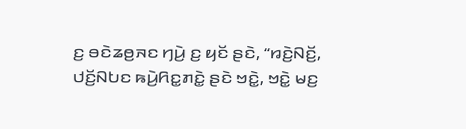ꤢ꤬ ꤋꤢꤧꤘꤥ꤬ꤏꤢ ꤚꤣꤧ꤬ ꤢ꤬ ꤟꤢꤩ ꤔꤢꤧ, “ꤙꤢꤧ꤬ꤡꤢꤩ꤬, ꤓꤢꤩ꤬ꤡꤝꤢ ꤒꤣꤧ꤬ꤖꤢ꤭ꤊꤢꤧ꤭ ꤔꤢꤧ ꤠꤢꤧ꤭, ꤠꤢꤧ꤭ ꤗꤢ꤬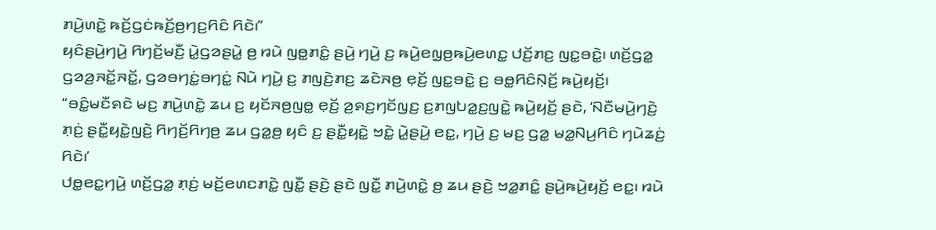ꤊꤣꤧ꤬ꤛꤢꤧ꤭ ꤒꤢꤩ꤬ꤞꤢꤦꤒꤢꤩ꤬ꤥ꤬ꤚꤢ꤬ꤖꤢꤨ ꤖꤢꤧ꤯”
ꤟꤢꤨꤔꤣꤧ꤬ꤚꤣꤧ꤬ ꤖꤚꤢꤩ꤬ꤗꤢꤪ꤬ ꤣꤧ꤭ꤞꤤꤔꤣꤧ꤭ ꤥ꤬ ꤙꤣꤧ ꤜꤥ꤭ꤊꤢꤨ꤭ ꤔꤣꤧ꤬ ꤚꤣꤧ꤬ ꤢ꤬ ꤒꤣꤧ꤬ꤕꤜ꤫ꤥ꤬ꤒꤣꤧ꤬ꤕꤛꤢ꤭ ꤓꤢꤩ꤬ꤊꤢ꤬ ꤜꤢ꤭ꤋꤢꤧ꤭꤯ ꤛꤢꤩ꤬ꤞꤤ꤭ ꤞꤤꤤ꤬ꤏꤢꤩ꤭ꤏꤢꤩ꤭, ꤞꤤꤋꤚꤢꤦ꤭ꤋꤚꤢꤦ꤭ ꤡꤣꤧ ꤚꤣꤧ꤬ ꤢ꤬ ꤊꤜꤢꤧ꤬ꤊꤢ꤬ ꤘꤢꤧꤏꤥ꤬ ꤕ꤫ꤢꤩ꤬ ꤜꤢ꤭ꤋꤢꤧ꤭ ꤢ꤬ ꤋꤥ꤭ꤖꤢꤨꤡ꤫ꤢꤩ꤬ ꤒꤣꤧ꤬ꤟꤢꤩ꤬꤯
“ꤋꤢꤨ꤭ꤗꤢꤪꤎꤢꤧ ꤗꤢ꤬ ꤊꤣꤧ꤬ꤛꤢꤧ꤭ ꤘꤣ ꤢ꤬ ꤟꤢꤩꤏꤥ꤬ꤜꤥ꤭ ꤕ꤫ꤢꤩ꤬ ꤤ꤬ꤎꤢ꤬ꤚꤢꤩꤜꤢ꤬ ꤢ꤬ꤊꤜꤝꤤ꤭ꤢ꤬ꤜꤢꤧ꤭ ꤒꤣꤧ꤬ꤟꤢꤩ꤬ ꤔꤢꤧ, ‘ꤡꤢꤪꤗꤣꤧ꤬ꤚꤢꤧ꤬ ꤊ꤫ꤢꤦ꤬ ꤔꤢꤪ꤭ꤟꤢꤧ꤭ꤜꤢꤧ꤬ ꤖꤚꤢꤩ꤬ꤖꤚꤥ꤬ ꤘꤣ ꤞꤤ꤭ꤥ꤬ ꤟꤢꤨ ꤢ꤬ ꤔꤢꤪ꤭ꤟꤢꤧ꤭ ꤠꤢꤧ꤭ ꤣꤧ꤭ꤔꤣꤧ꤬ ꤕꤢ꤭, ꤚꤣꤧ꤬ ꤢ꤬ ꤗꤢ꤬ ꤞꤤ꤭ ꤗꤤ꤭ꤡꤣ꤬ꤖꤢꤨ ꤚꤣꤧꤘꤢꤦ꤬ ꤖꤢꤧ꤯’
ꤓꤥ꤭ꤕꤢ꤭ꤚꤣꤧ꤬ ꤛꤢꤩ꤬ꤞꤤ꤭ ꤊ꤫ꤢꤦ꤬ ꤗꤢꤩ꤬ꤕꤛꤢꤊꤢꤧ꤭ ꤜꤢꤪ꤭ ꤔꤢꤧ꤬ ꤔꤢꤧ ꤜꤢꤪ꤭ ꤊꤣꤧ꤬ꤛꤢꤧ꤭ ꤥ꤬ ꤘꤣ ꤔꤢꤧ꤬ ꤠꤤ꤭ꤊꤢꤨ꤭ ꤔꤣꤧ꤬ꤒꤣꤧ꤬ꤟꤢꤩ꤬ ꤕꤢ꤭꤯ ꤙꤣꤧ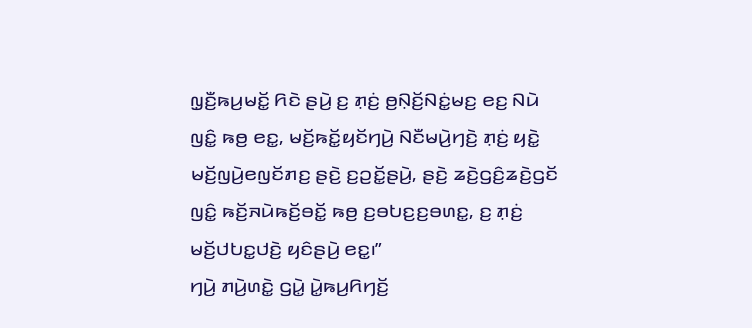ꤜ꤫ꤢꤪ꤬ꤒꤣ꤬ꤗꤢꤩ꤭ ꤖꤢꤧ ꤔꤣꤧ꤬ ꤢ꤬ ꤊ꤫ꤢꤦ꤬ ꤥ꤬ꤡ꤫ꤢꤩ꤬ꤡꤢꤦ꤭ꤗꤢ꤬ ꤕꤢ꤬ ꤡꤣꤧ ꤜꤢꤨ꤭ ꤒꤥ꤬ ꤕꤢ꤭, ꤗꤢꤩ꤬ꤒꤢꤩ꤭ꤟꤢꤩꤚꤣꤧ꤬ ꤡꤢꤪꤗꤣꤧ꤬ꤚꤢꤧ꤬ ꤊ꤫ꤢꤦ꤬ ꤟꤢꤧ꤭ ꤗꤢꤩ꤬ꤜꤣꤧ꤬ꤕꤜꤢꤩꤊꤢ꤬ ꤔꤢꤧ꤬ ꤢ꤬ꤑꤢꤩ꤭ꤔꤣꤧ꤬, ꤔꤢꤧ꤬ ꤘꤢꤧ꤬ꤞꤢꤨ꤬ꤘꤢꤧ꤬ꤞꤢꤩ ꤜꤢꤨ꤭ ꤒꤢꤩ꤬ꤏꤣꤧꤒꤢꤩ꤬ꤋꤢꤩ꤭ ꤒꤥ꤬ ꤢ꤬ꤋꤝꤢ꤬ꤢ꤬ꤋꤛꤢ꤭, ꤢ꤬ ꤊ꤫ꤢꤦ꤬ ꤗꤢꤩ꤬ꤓꤝꤢ꤭ꤓꤢꤧ꤬ ꤟꤢꤨꤔꤣꤧ꤬ ꤕꤢ꤭꤯”
ꤚꤣꤧ꤬ ꤊꤣꤧ꤬ꤛꤢꤧ꤭ ꤞꤣꤧ꤭ ꤣꤧ꤭ꤒꤣ꤬ꤖꤚꤢꤩ꤬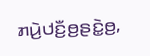ꤊꤣꤧ꤬ꤓꤢꤪ꤬ꤥ꤬ꤔꤢꤧ꤭ꤥ꤬,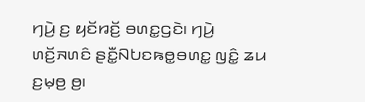ꤚꤣꤧ꤬ ꤢ꤬ ꤟꤢꤩꤙꤢꤩ꤬ ꤋꤛꤢ꤭ꤞꤢꤧ꤯ ꤚꤣꤧ꤬ ꤛꤢꤩ꤬ꤏꤛꤢꤨ ꤔꤢꤪ꤭ꤡꤝꤢꤒꤥ꤭ꤋꤛꤢ꤭ ꤜꤢꤨ꤭ ꤘꤣ ꤢ꤬ꤗ꤫ꤥ꤬ ꤥ꤬꤯